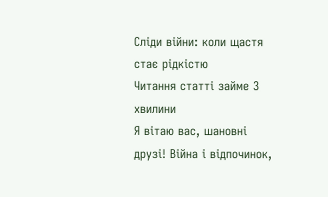Сліди війни: коли щастя стає рідкістю
Читання статті займе 3 хвилини
Я вітаю вас, шановні друзі! Війна і відпочинок,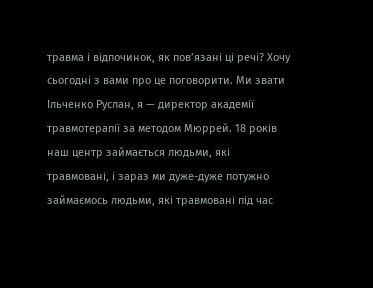травма і відпочинок, як пов’язані ці речі? Хочу сьогодні з вами про це поговорити. Ми звати Ільченко Руслан, я — директор академії травмотерапії за методом Мюррей. 18 років наш центр займається людьми, які травмовані, і зараз ми дуже-дуже потужно займаємось людьми, які травмовані під час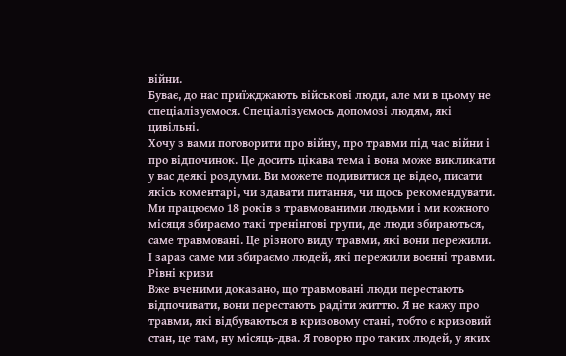війни.
Буває, до нас приїжджають військові люди, але ми в цьому не спеціалізуємося. Спеціалізуємось допомозі людям, які цивільні.
Хочу з вами поговорити про війну, про травми під час війни і про відпочинок. Це досить цікава тема і вона може викликати у вас деякі роздуми. Ви можете подивитися це відео, писати якісь коментарі, чи здавати питання, чи щось рекомендувати.
Ми працюємо 18 років з травмованими людьми і ми кожного місяця збираємо такі тренінгові групи, де люди збираються, саме травмовані. Це різного виду травми, які вони пережили. І зараз саме ми збираємо людей, які пережили воєнні травми.
Рівні кризи
Вже вченими доказано, що травмовані люди перестають відпочивати, вони перестають радіти життю. Я не кажу про травми, які відбуваються в кризовому стані, тобто є кризовий стан, це там, ну місяць-два. Я говорю про таких людей, у яких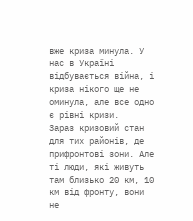вже криза минула. У нас в Україні відбувається війна, і криза нікого ще не оминула, але все одно є рівні кризи.
Зараз кризовий стан для тих районів, де прифронтові зони. Але ті люди, які живуть там близько 20 км, 10 км від фронту, вони не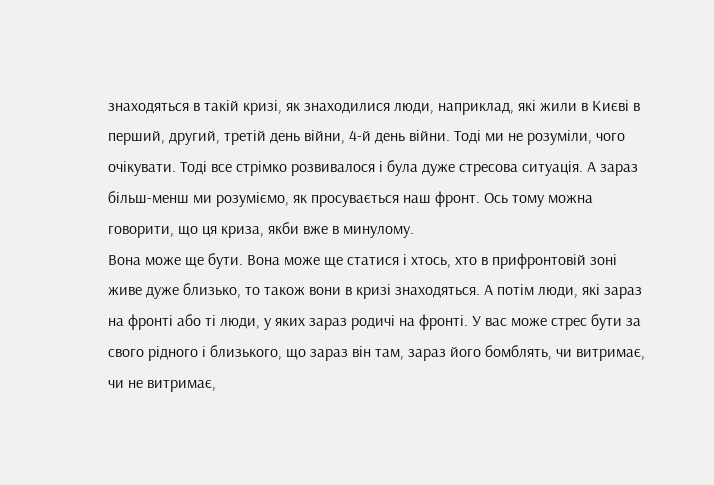знаходяться в такій кризі, як знаходилися люди, наприклад, які жили в Києві в перший, другий, третій день війни, 4-й день війни. Тоді ми не розуміли, чого очікувати. Тоді все стрімко розвивалося і була дуже стресова ситуація. А зараз більш-менш ми розуміємо, як просувається наш фронт. Ось тому можна говорити, що ця криза, якби вже в минулому.
Вона може ще бути. Вона може ще статися і хтось, хто в прифронтовій зоні живе дуже близько, то також вони в кризі знаходяться. А потім люди, які зараз на фронті або ті люди, у яких зараз родичі на фронті. У вас може стрес бути за свого рідного і близького, що зараз він там, зараз його бомблять, чи витримає, чи не витримає,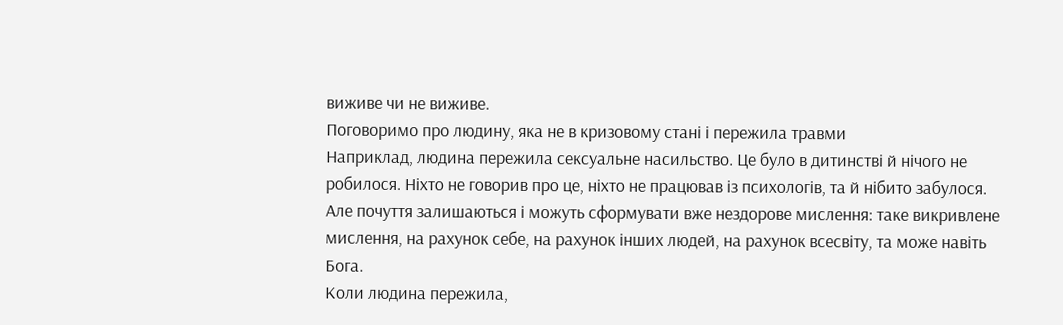виживе чи не виживе.
Поговоримо про людину, яка не в кризовому стані і пережила травми
Наприклад, людина пережила сексуальне насильство. Це було в дитинстві й нічого не робилося. Ніхто не говорив про це, ніхто не працював із психологів, та й нібито забулося.
Але почуття залишаються і можуть сформувати вже нездорове мислення: таке викривлене мислення, на рахунок себе, на рахунок інших людей, на рахунок всесвіту, та може навіть Бога.
Коли людина пережила,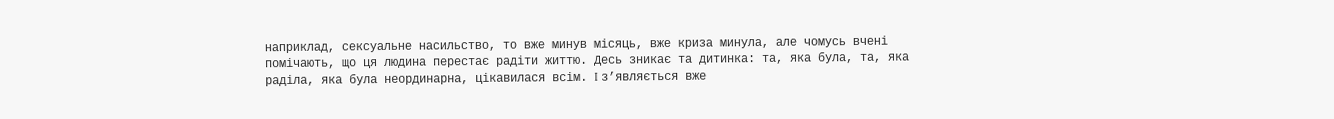наприклад, сексуальне насильство, то вже минув місяць, вже криза минула, але чомусь вчені помічають, що ця людина перестає радіти життю. Десь зникає та дитинка: та, яка була, та, яка раділа, яка була неординарна, цікавилася всім. I з’являється вже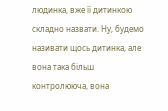людинка, вже її дитинкою складно назвати. Ну, будемо називати щось дитинка, але вона така більш контролююча, вона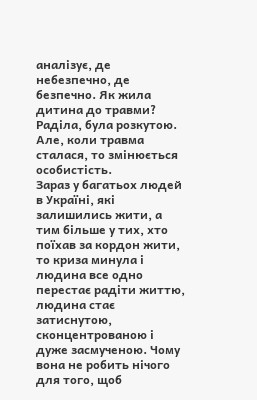аналізує, де небезпечно, де безпечно. Як жила дитина до травми? Раділа, була розкутою. Але, коли травма сталася, то змінюється особистість.
Зараз у багатьох людей в Україні, які залишились жити, а тим більше у тих, хто поїхав за кордон жити, то криза минула і людина все одно перестає радіти життю, людина стає затиснутою, сконцентрованою і дуже засмученою. Чому вона не робить нічого для того, щоб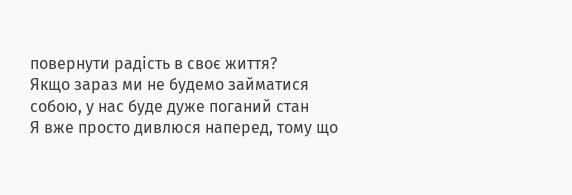повернути радість в своє життя?
Якщо зараз ми не будемо займатися собою, у нас буде дуже поганий стан
Я вже просто дивлюся наперед, тому що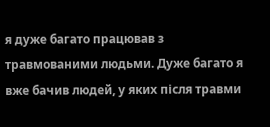я дуже багато працював з травмованими людьми. Дуже багато я вже бачив людей, у яких після травми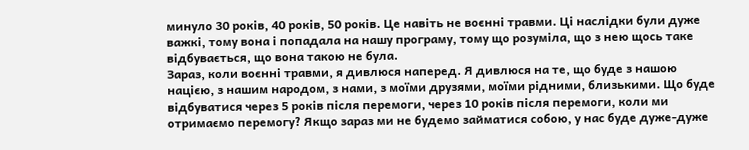минуло 30 років, 40 років, 50 років. Це навіть не воєнні травми. Ці наслідки були дуже важкі, тому вона і попадала на нашу програму, тому що розуміла, що з нею щось таке відбувається, що вона такою не була.
Зараз, коли воєнні травми, я дивлюся наперед. Я дивлюся на те, що буде з нашою нацією, з нашим народом, з нами, з моїми друзями, моїми рідними, близькими. Що буде відбуватися через 5 років після перемоги, через 10 років після перемоги, коли ми отримаємо перемогу? Якщо зараз ми не будемо займатися собою, у нас буде дуже-дуже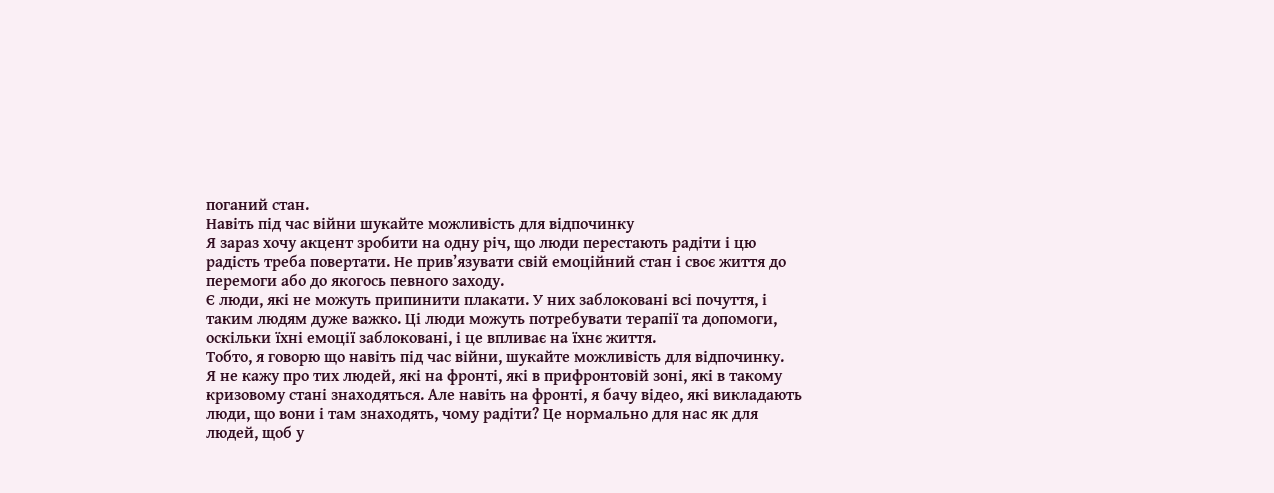поганий стан.
Навіть під час війни шукайте можливість для відпочинку
Я зараз хочу акцент зробити на одну річ, що люди перестають радіти і цю радість треба повертати. Не прив’язувати свій емоційний стан і своє життя до перемоги або до якогось певного заходу.
Є люди, які не можуть припинити плакати. У них заблоковані всі почуття, і таким людям дуже важко. Ці люди можуть потребувати терапії та допомоги, оскільки їхні емоції заблоковані, і це впливає на їхнє життя.
Тобто, я говорю що навіть під час війни, шукайте можливість для відпочинку.
Я не кажу про тих людей, які на фронті, які в прифронтовій зоні, які в такому кризовому стані знаходяться. Але навіть на фронті, я бачу відео, які викладають люди, що вони і там знаходять, чому радіти? Це нормально для нас як для людей, щоб у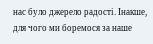нас було джерело радості. Інакше, для чого ми боремося за наше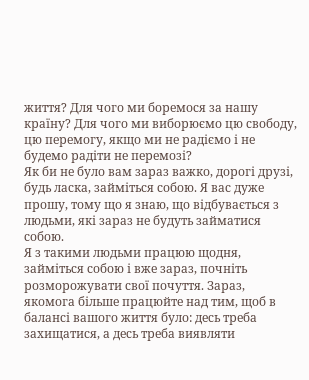життя? Для чого ми боремося за нашу країну? Для чого ми виборюємо цю свободу, цю перемогу, якщо ми не радіємо і не будемо радіти не перемозі?
Як би не було вам зараз важко, дорогі друзі, будь ласка, займіться собою. Я вас дуже прошу, тому що я знаю, що відбувається з людьми, які зараз не будуть займатися собою.
Я з такими людьми працюю щодня, займіться собою і вже зараз, почніть розморожувати свої почуття. Зараз, якомога більше працюйте над тим, щоб в балансі вашого життя було: десь треба захищатися, а десь треба виявляти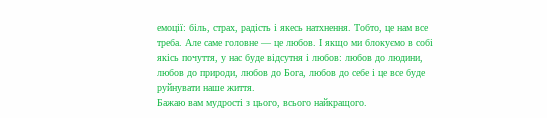емоції: біль, страх, радість і якесь натхнення. Тобто, це нам все треба. Але саме головне — це любов. І якщо ми блокуємо в собі якісь почуття, у нас буде відсутня і любов: любов до людини, любов до природи, любов до Бога, любов до себе і це все буде руйнувати наше життя.
Бажаю вам мудрості з цього, всього найкращого.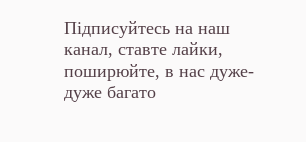Підписуйтесь на наш канал, ставте лайки, поширюйте, в нас дуже-дуже багато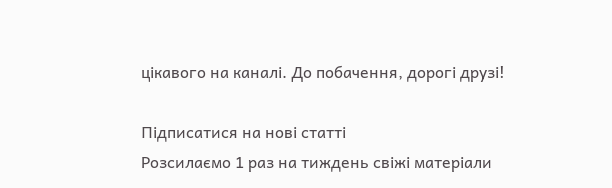цікавого на каналі. До побачення, дорогі друзі!

Підписатися на нові статті
Розсилаємо 1 раз на тиждень свіжі матеріали